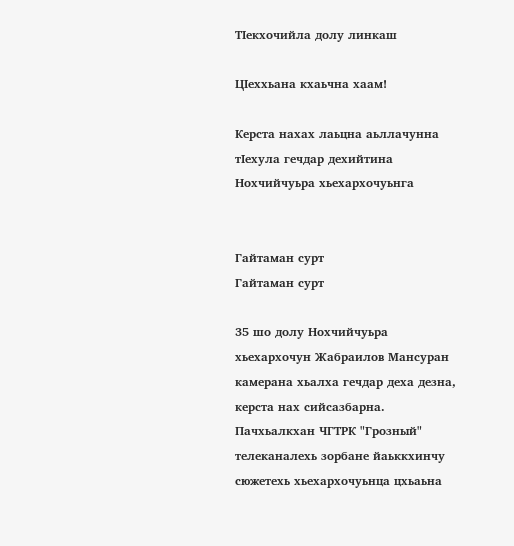ТIекхочийла долу линкаш

ЦIеххьана кхаьчна хаам!

Керста нахах лаьцна аьллачунна тIехула гечдар дехийтина Нохчийчуьра хьехархочуьнга


Гайтаман сурт
Гайтаман сурт

35 шо долу Нохчийчуьра хьехархочун Жабраилов Мансуран камерана хьалха гечдар деха дезна, керста нах сийсазбарна. Пачхьалкхан ЧГТРК "Грозный" телеканалехь зорбане йаьккхинчу сюжетехь хьехархочуьнца цхьаьна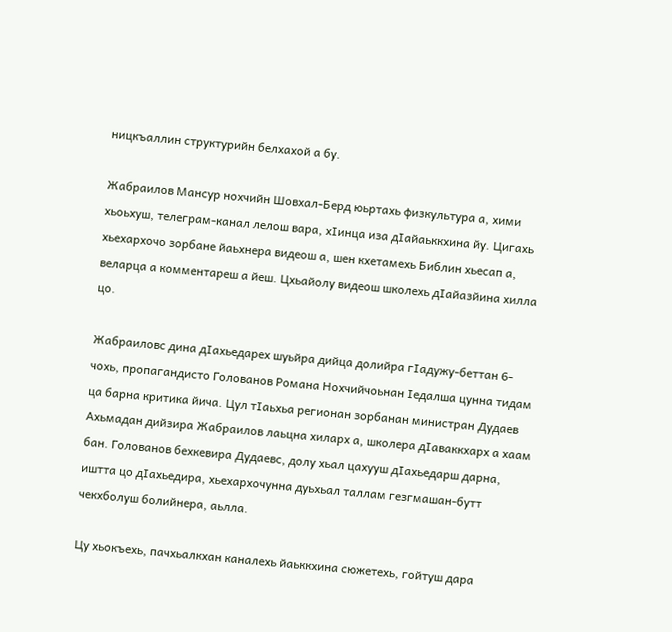ницкъаллин структурийн белхахой а бу.

Жабраилов Мансур нохчийн Шовхал-Берд юьртахь физкультура а, хими хьоьхуш, телеграм-канал лелош вара, хӀинца иза дӀайаьккхина йу. Цигахь хьехархочо зорбане йаьхнера видеош а, шен кхетамехь Библин хьесап а, веларца а комментареш а йеш. Цхьайолу видеош школехь дӀайазйина хилла цо.

Жабраиловс дина дӀахьедарех шуьйра дийца долийра гIадужу-беттан 6-чохь, пропагандисто Голованов Романа Нохчийчоьнан Ӏедалша цунна тидам ца барна критика йича. Цул тӀаьхьа регионан зорбанан министран Дудаев Ахьмадан дийзира Жабраилов лаьцна хиларх а, школера дӀаваккхарх а хаам бан. Голованов бехкевира Дудаевс, долу хьал цахууш дIахьедарш дарна, иштта цо дӀахьедира, хьехархочунна дуьхьал таллам гезгмашан-бутт чекхболуш болийнера, аьлла.

Цу хьокъехь, пачхьалкхан каналехь йаьккхина сюжетехь, гойтуш дара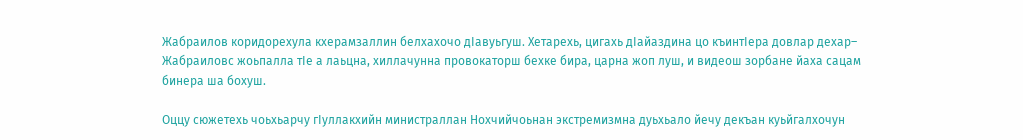Жабраилов коридорехула кхерамзаллин белхахочо дӀавуьгуш. Хетарехь, цигахь дӀайаздина цо къинтӀера довлар дехар– Жабраиловс жоьпалла тӀе а лаьцна, хиллачунна провокаторш бехке бира, царна жоп луш, и видеош зорбане йаха сацам бинера ша бохуш.

Оццу сюжетехь чоьхьарчу гӀуллакхийн министраллан Нохчийчоьнан экстремизмна дуьхьало йечу декъан куьйгалхочун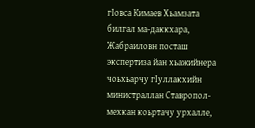гӀовса Кимаев Хьамзата билгал ма-даккхара, Жабраиловн посташ экспертиза йан хьажийнера чоьхьарчу гӀуллакхийн министраллан Ставропол-мехкан коьртачу урхалле,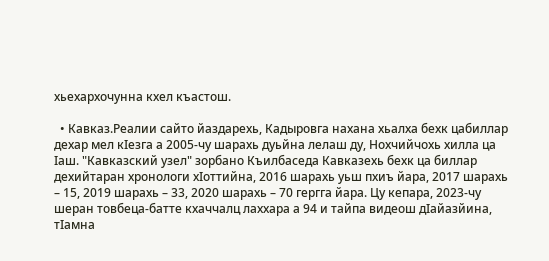хьехархочунна кхел къастош.

  • Кавказ.Реалии сайто йаздарехь, Кадыровга нахана хьалха бехк цабиллар дехар мел кӀезга а 2005-чу шарахь дуьйна лелаш ду, Нохчийчохь хилла ца Ӏаш. "Кавказский узел" зорбано Къилбаседа Кавказехь бехк ца биллар дехийтаран хронологи хIоттийна, 2016 шарахь уьш пхиъ йара, 2017 шарахь – 15, 2019 шарахь – 33, 2020 шарахь – 70 гергга йара. Цу кепара, 2023-чу шеран товбеца-батте кхаччалц лаххара а 94 и тайпа видеош дIайазйина, тӀамна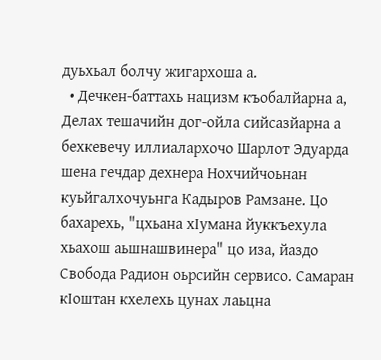дуьхьал болчу жигархоша а.
  • Дечкен-баттахь нацизм къобалйарна а, Делах тешачийн дог-ойла сийсазйарна а бехкевечу иллиалархочо Шарлот Эдуарда шена гечдар дехнера Нохчийчоьнан куьйгалхочуьнга Кадыров Рамзане. Цо бахарехь, "цхьана хIумана йуккъехула хьахош аьшнашвинера" цо иза, йаздо Свобода Радион оьрсийн сервисо. Самаран кIоштан кхелехь цунах лаьцна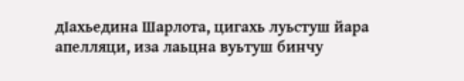дIахьедина Шарлота, цигахь луьстуш йара апелляци, иза лаьцна вуьтуш бинчу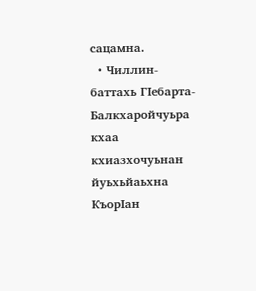сацамна.
  • Чиллин-баттахь ГIебарта-Балкхаройчуьра кхаа кхиазхочуьнан йуьхьйаьхна КъорIан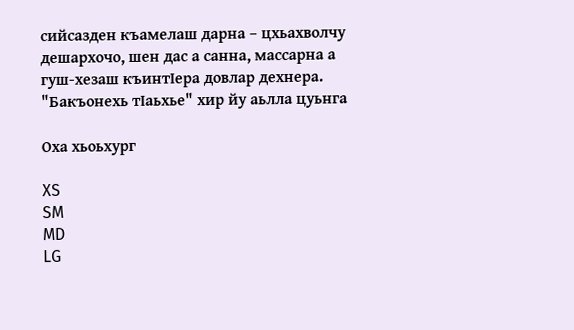сийсазден къамелаш дарна – цхьахволчу дешархочо, шен дас а санна, массарна а гуш-хезаш къинтIера довлар дехнера. "Бакъонехь тIаьхье" хир йу аьлла цуьнга

Оха хьоьхург

XS
SM
MD
LG